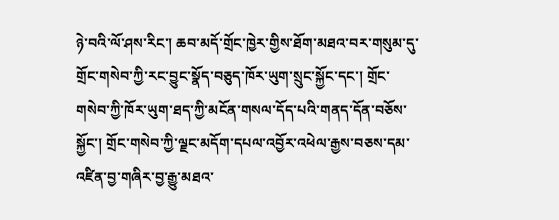ཉེ་བའི་ལོ་ཤས་རིང་། ཆབ་མདོ་གྲོང་ཁྱེར་གྱིས་ཐོག་མཐའ་བར་གསུམ་དུ་གྲོང་གསེབ་ཀྱི་རང་བྱུང་སྣོད་བཅུད་ཁོར་ཡུག་སྲུང་སྐྱོང་དང་། གྲོང་གསེབ་ཀྱི་ཁོར་ཡུག་ཐད་ཀྱི་མངོན་གསལ་དོད་པའི་གནད་དོན་བཅོས་སྐྱོང་། གྲོང་གསེབ་ཀྱི་ལྗང་མདོག་དཔལ་འབྱོར་འཕེལ་རྒྱས་བཅས་དམ་འཛིན་བྱ་གཞིར་བྱ་རྒྱུ་མཐའ་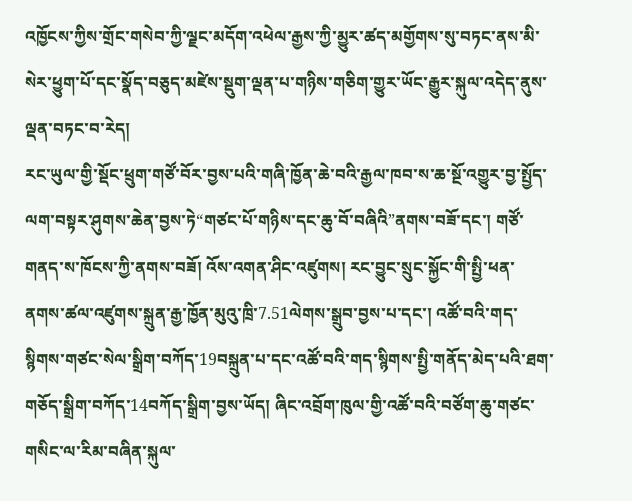འཁྱོངས་ཀྱིས་གྲོང་གསེབ་ཀྱི་ལྗང་མདོག་འཕེལ་རྒྱས་ཀྱི་མྱུར་ཚད་མགྱོགས་སུ་བཏང་ནས་མི་སེར་ཕྱུག་པོ་དང་སྣོད་བཅུད་མཛེས་སྡུག་ལྡན་པ་གཉིས་གཅིག་གྱུར་ཡོང་རྒྱུར་སྐུལ་འདེད་ནུས་ལྡན་བཏང་བ་རེད།
རང་ཡུལ་གྱི་སྡོང་ཕྲུག་གཙོ་བོར་བྱས་པའི་གཞི་ཁྱོན་ཆེ་བའི་རྒྱལ་ཁབ་ས་ཆ་སྔོ་འགྱུར་བྱ་སྤྱོད་ལག་བསྟར་ཤུགས་ཆེན་བྱས་ཏེ“གཙང་པོ་གཉིས་དང་ཆུ་བོ་བཞིའི”ནགས་བཟོ་དང་། གཙོ་གནད་ས་ཁོངས་ཀྱི་ནགས་བཟོ། འོས་འགན་ཤིང་འཛུགས། རང་བྱུང་སྲུང་སྐྱོང་གི་སྤྱི་ཕན་ནགས་ཚལ་འཛུགས་སྐྲུན་རྒྱ་ཁྱོན་མུའུ་ཁྲི་7.51ལེགས་སྒྲུབ་བྱས་པ་དང་། འཚོ་བའི་གད་སྙིགས་གཙང་སེལ་སྒྲིག་བཀོད་19བསྐྲུན་པ་དང་འཚོ་བའི་གད་སྙིགས་སྤྱི་གནོད་མེད་པའི་ཐག་གཅོད་སྒྲིག་བཀོད་14བཀོད་སྒྲིག་བྱས་ཡོད། ཞིང་འབྲོག་ཁུལ་གྱི་འཚོ་བའི་བཙོག་ཆུ་གཙང་གསིང་ལ་རིམ་བཞིན་སྐུལ་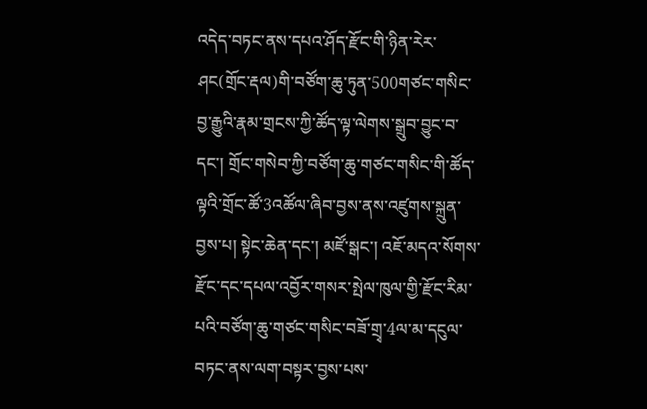འདེད་བཏང་ནས་དཔའ་ཤོད་རྫོང་གི་ཉིན་རེར་ཤང(གྲོང་རྡལ)གི་བཙོག་ཆུ་ཏུན་500གཙང་གསིང་བྱ་རྒྱུའི་རྣམ་གྲངས་ཀྱི་ཚོད་ལྟ་ལེགས་སྒྲུབ་བྱུང་བ་དང་། གྲོང་གསེབ་ཀྱི་བཙོག་ཆུ་གཙང་གསིང་གི་ཚོད་ལྟའི་གྲོང་ཚོ་3འཚོལ་ཞིབ་བྱས་ནས་འཛུགས་སྐྲུན་བྱས་པ། སྟེང་ཆེན་དང་། མཛོ་སྒང་། འཇོ་མདའ་སོགས་རྫོང་དང་དཔལ་འབྱོར་གསར་སྤེལ་ཁུལ་གྱི་རྫོང་རིམ་པའི་བཙོག་ཆུ་གཙང་གསིང་བཟོ་གྲྭ་4ལ་མ་དངུལ་བཏང་ནས་ལག་བསྟར་བྱས་པས་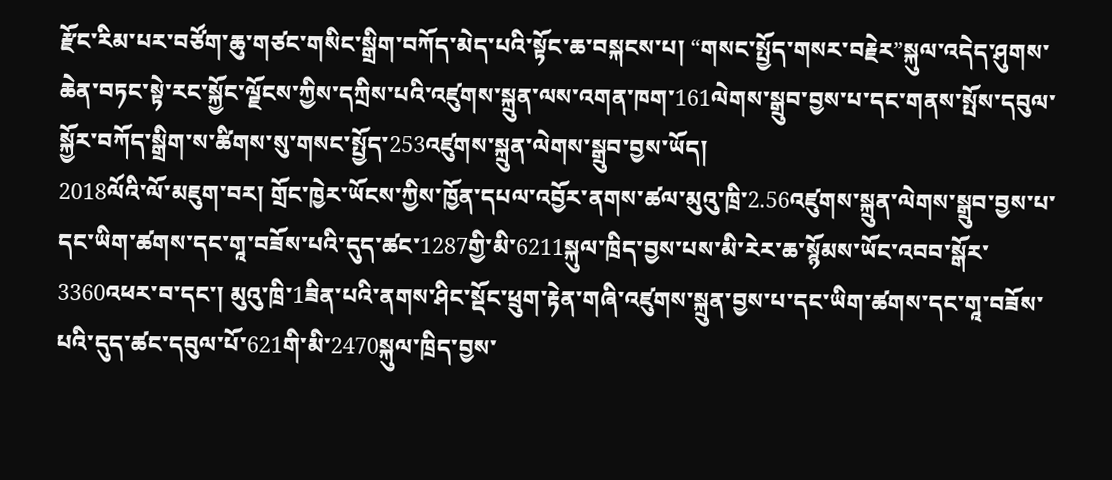རྫོང་རིམ་པར་བཙོག་ཆུ་གཙང་གསིང་སྒྲིག་བཀོད་མེད་པའི་སྟོང་ཆ་བསྐངས་པ། “གསང་སྤྱོད་གསར་བརྗེར”སྐུལ་འདེད་ཤུགས་ཆེན་བཏང་སྟེ་རང་སྐྱོང་ལྗོངས་ཀྱིས་དཀྲིས་པའི་འཛུགས་སྐྲུན་ལས་འགན་ཁག་161ལེགས་སྒྲུབ་བྱས་པ་དང་གནས་སྤོས་དབུལ་སྐྱོར་བཀོད་སྒྲིག་ས་ཚིགས་སུ་གསང་སྤྱོད་253འཛུགས་སྐྲུན་ལེགས་སྒྲུབ་བྱས་ཡོད།
2018ལོའི་ལོ་མཇུག་བར། གྲོང་ཁྱེར་ཡོངས་ཀྱིས་ཁྱོན་དཔལ་འབྱོར་ནགས་ཚལ་མུའུ་ཁྲི་2.56འཛུགས་སྐྲུན་ལེགས་སྒྲུབ་བྱས་པ་དང་ཡིག་ཚགས་དང་གཱ་བཟོས་པའི་དུད་ཚང་1287གྱི་མི་6211སྐུལ་ཁྲིད་བྱས་པས་མི་རེར་ཆ་སྙོམས་ཡོང་འབབ་སྒོར་3360འཕར་བ་དང་། མུའུ་ཁྲི་1ཟིན་པའི་ནགས་ཤིང་སྡོང་ཕྲུག་རྟེན་གཞི་འཛུགས་སྐྲུན་བྱས་པ་དང་ཡིག་ཚགས་དང་གཱ་བཟོས་པའི་དུད་ཚང་དབུལ་པོ་621གི་མི་2470སྐུལ་ཁྲིད་བྱས་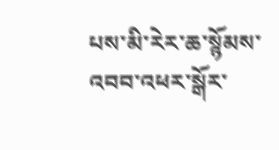པས་མི་རེར་ཆ་སྙོམས་འབབ་འཕར་སྒོར་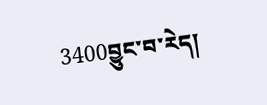3400བྱུང་བ་རེད།